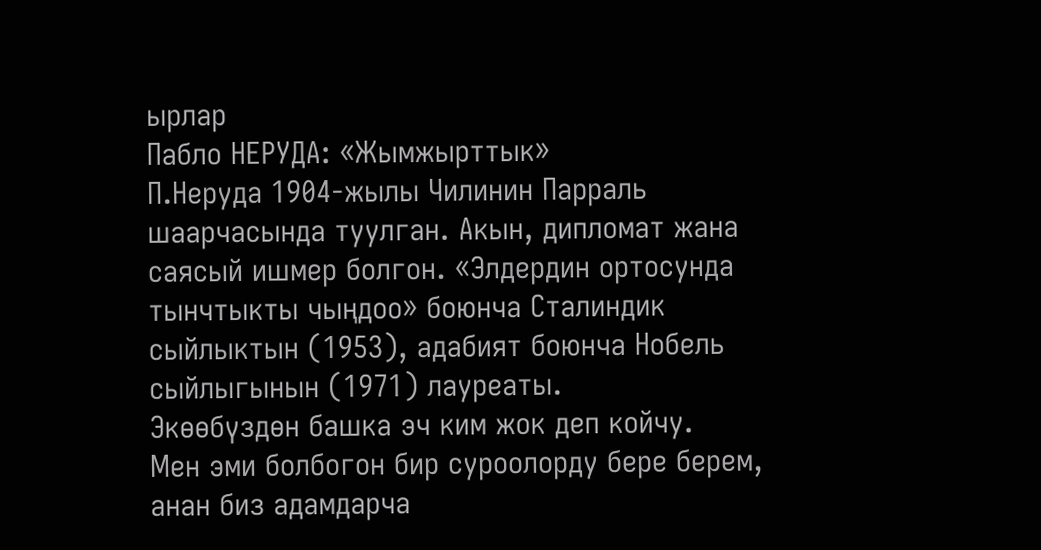ырлар
Пабло НЕРУДА: «Жымжырттык»
П.Неруда 1904-жылы Чилинин Парраль шаарчасында туулган. Акын, дипломат жана саясый ишмер болгон. «Элдердин ортосунда тынчтыкты чыңдоо» боюнча Сталиндик сыйлыктын (1953), адабият боюнча Нобель сыйлыгынын (1971) лауреаты.
Экөөбүздөн башка эч ким жок деп койчу.
Мен эми болбогон бир суроолорду бере берем,
анан биз адамдарча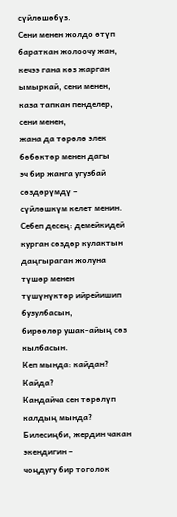сүйлөшөбүз.
Сени менен жолдо өтүп бараткан жолоочу жан,
кечээ гана көз жарган ымыркай, сени менен,
каза тапкан пенделер, сени менен,
жана да төрөлө элек бөбөктөр менен дагы
эч бир жанга угузбай сөздөрүмдү –
сүйлөшкүм келет менин.
Себеп десең: демейкидей
курган сөздөр кулактын даңгыраган жолуна
түшөр менен
түшүнүктөр ийрейишип бузулбасын,
бирөөлөр ушак-айың сөз кылбасын.
Кеп мында: кайдан? Кайда?
Кандайча сен төрөлүп калдың мында?
Билесиңби, жердин чакан экендигин –
чоңдугу бир тоголок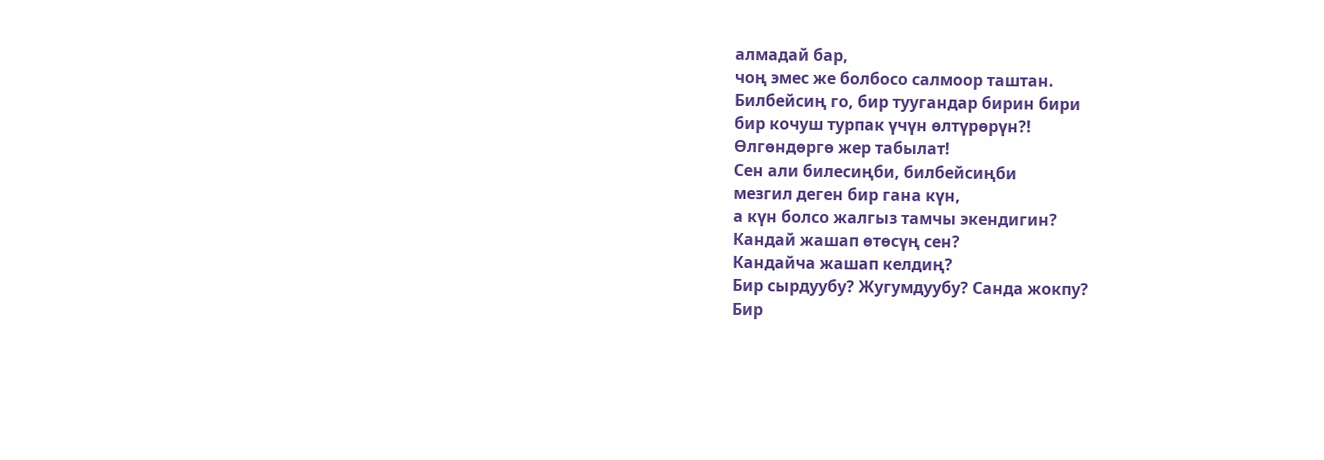алмадай бар,
чоң эмес же болбосо салмоор таштан.
Билбейсиң го, бир туугандар бирин бири
бир кочуш турпак үчүн өлтүрөрүн?!
Өлгөндөргө жер табылат!
Сен али билесиңби, билбейсиңби
мезгил деген бир гана күн,
а күн болсо жалгыз тамчы экендигин?
Кандай жашап өтөсүң сен?
Кандайча жашап келдиң?
Бир сырдуубу? Жугумдуубу? Санда жокпу?
Бир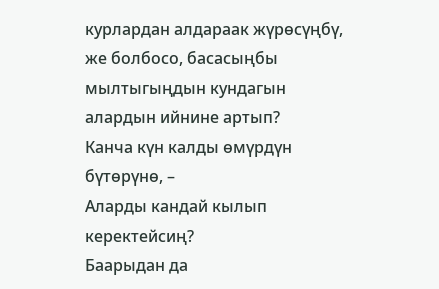курлардан алдараак жүрөсүңбү,
же болбосо, басасыңбы мылтыгыңдын кундагын
алардын ийнине артып?
Канча күн калды өмүрдүн бүтөрүнө, –
Аларды кандай кылып керектейсиң?
Баарыдан да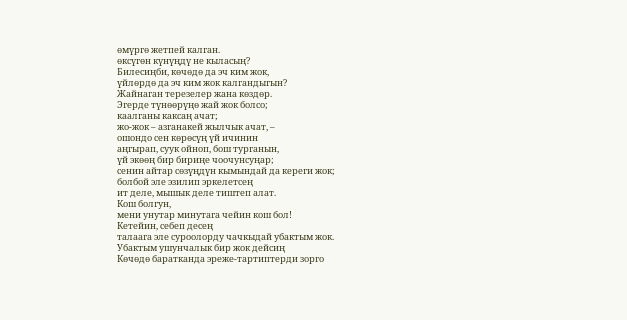өмүргө жетпей калган.
өксүгөн күнүңдү не кыласың?
Билесиңби, көчөдө да эч ким жок,
үйлөрдө да эч ким жок калгандыгын?
Жайнаган терезелер жана көздөр.
Эгерде түнөөрүңө жай жок болсо;
каалганы каксаң ачат;
жо-жок – азганакей жылчык ачат, –
ошондо сен көрөсүң үй ичинин
аңгырап, суук ойноп, бош турганын,
үй экөөң бир бириңе чоочунсуңар;
сенин айтар сөзүңдүн кымындай да кереги жок;
болбой эле эзилип эркелетсең
ит деле, мышык деле тиштеп алат.
Кош болгун,
мени унутар минутага чейин кош бол!
Кетейин, себеп десең
талаага эле суроолорду чачкыдай убактым жок.
Убактым ушунчалык бир жок дейсиң
Көчөдө баратканда эреже-тартиптерди зорго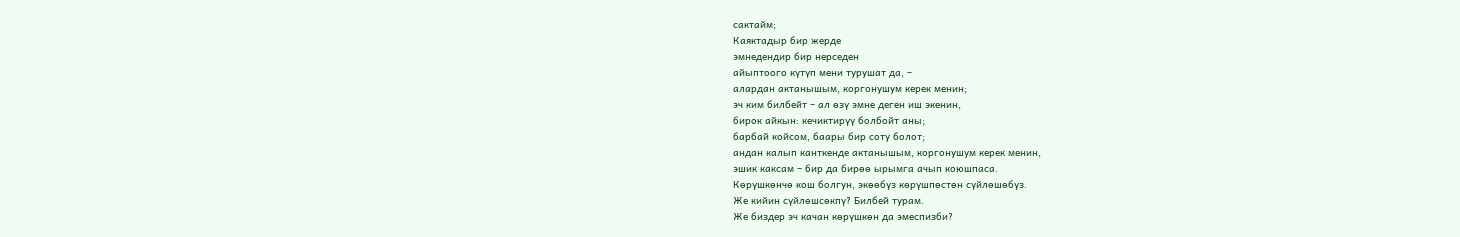сактайм;
Каяктадыр бир жерде
эмнедендир бир нерседен
айыптоого күтүп мени турушат да, –
алардан актанышым, коргонушум керек менин;
эч ким билбейт – ал өзү эмне деген иш экенин,
бирок айкын: кечиктирүү болбойт аны;
барбай койсом, баары бир соту болот;
андан калып канткенде актанышым, коргонушум керек менин,
эшик каксам – бир да бирөө ырымга ачып коюшпаса.
Көрүшкөнчө кош болгун, экөөбүз көрүшпөстөн сүйлөшөбүз.
Же кийин сүйлөшсөкпү? Билбей турам.
Же биздер эч качан көрүшкөн да эмеспизби?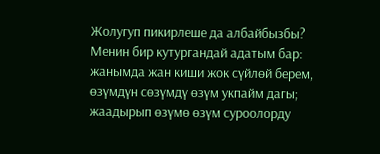Жолугуп пикирлеше да албайбызбы?
Менин бир кутургандай адатым бар:
жанымда жан киши жок сүйлөй берем,
өзүмдүн сөзүмдү өзүм укпайм дагы;
жаадырып өзүмө өзүм суроолорду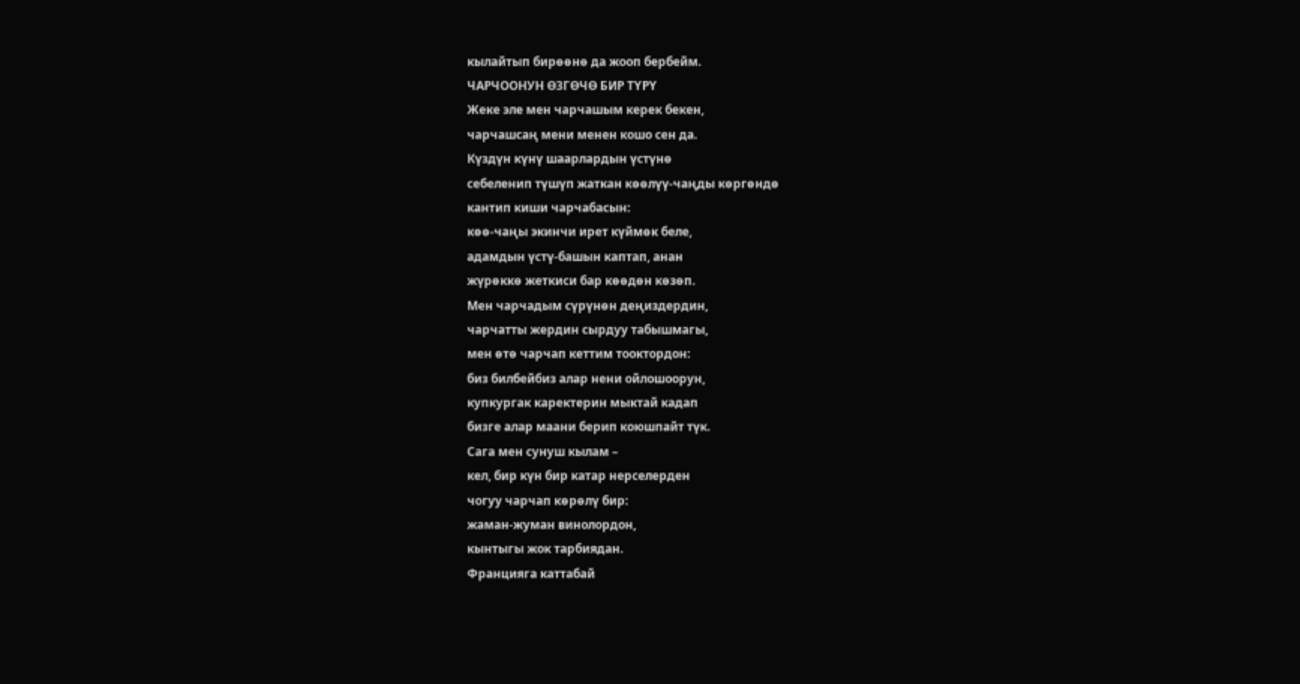кылайтып бирөөнө да жооп бербейм.
ЧАРЧООНУН ӨЗГӨЧӨ БИР ТҮРҮ
Жеке эле мен чарчашым керек бекен,
чарчашсаң мени менен кошо сен да.
Күздүн күнү шаарлардын үстүнө
себеленип түшүп жаткан көөлүү-чаңды көргөндө
кантип киши чарчабасын:
көө-чаңы экинчи ирет күймөк беле,
адамдын үстү-башын каптап, анан
жүрөккө жеткиси бар көөдөн көзөп.
Мен чарчадым сүрүнөн деңиздердин,
чарчатты жердин сырдуу табышмагы,
мен өтө чарчап кеттим тооктордон:
биз билбейбиз алар нени ойлошоорун,
купкургак каректерин мыктай кадап
бизге алар маани берип коюшпайт түк.
Сага мен сунуш кылам –
кел, бир күн бир катар нерселерден
чогуу чарчап көрөлү бир:
жаман-жуман винолордон,
кынтыгы жок тарбиядан.
Францияга каттабай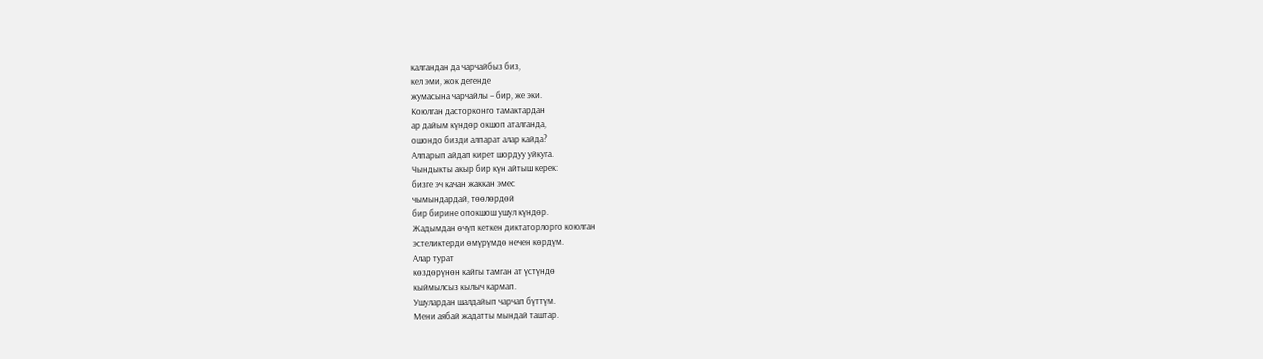калгандан да чарчайбыз биз,
кел эми, жок дегенде
жумасына чарчайлы – бир, же эки.
Коюлган дасторконго тамактардан
ар дайым күндөр окшоп аталганда,
ошондо бизди алпарат алар кайда?
Алпарып айдап кирет шордуу уйкуга.
Чындыкты акыр бир күн айтыш керек:
бизге эч качан жаккан эмес
чымындардай, төөлөрдөй
бир бирине опокшош ушул күндөр.
Жадымдан өчүп кеткен диктаторлорго коюлган
эстеликтерди өмүрүмдө нечен көрдүм.
Алар турат
көздөрүнөн кайгы тамган ат үстүндө
кыймылсыз кылыч кармап.
Ушулардан шалдайып чарчап бүттүм.
Мени аябай жадатты мындай таштар.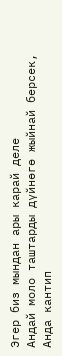Эгер биз мындан ары карай деле
Андай моло таштарды дүйнөгө жыйнай берсек,
Анда кантип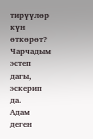тирүүлөр күн өткөрөт?
Чарчадым эстеп дагы, эскерип да.
Адам деген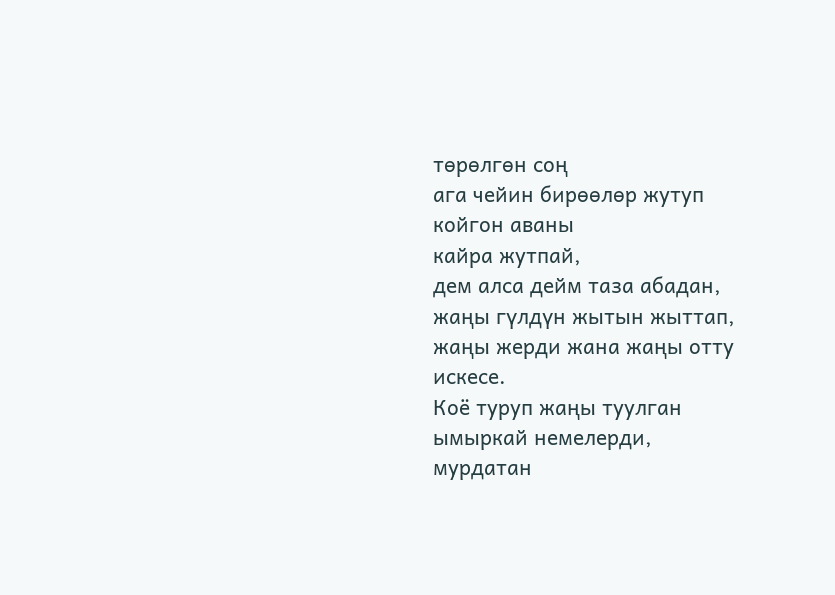төрөлгөн соң
ага чейин бирөөлөр жутуп койгон аваны
кайра жутпай,
дем алса дейм таза абадан,
жаңы гүлдүн жытын жыттап,
жаңы жерди жана жаңы отту искесе.
Коё туруп жаңы туулган ымыркай немелерди,
мурдатан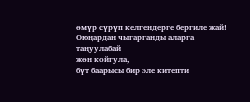өмүр сүрүп келгендерге бергиле жай!
Оюңардан чыгарганды аларга таңуулабай
жөн койгула,
бүт баарысы бир эле китепти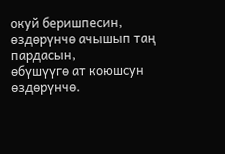окуй беришпесин,
өздөрүнчө ачышып таң пардасын,
өбүшүүгө ат коюшсун өздөрүнчө.